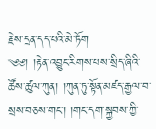རྗེས་དྲན་དད་པའི་མེ་ཏོག
༄༅། །རྟེན་འབྱུང་རིགས་པས་སྲིད་ཞིའི་ཚོས་ཚུལ་ཀུན། །ཀུན་ཏུ་སྟོན་མཛད་རྒྱལ་བ་སྲས་བཅས་གང་། །གང་དག་སྐྱབས་ཀྱི་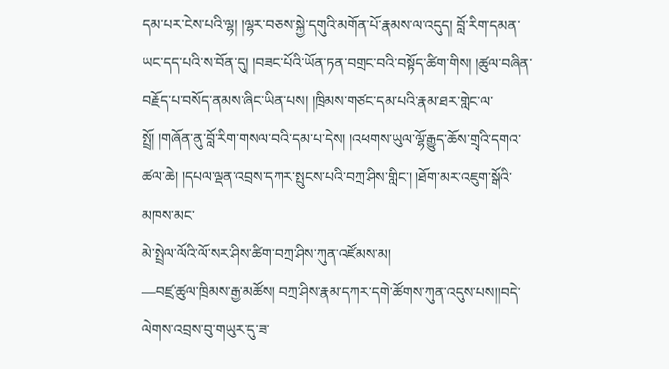དམ་པར་ངེས་པའི་ལྷ། །ལྷར་བཅས་སྐྱེ་དགུའི་མགོན་པོ་རྣམས་ལ་འདུད། བློ་རིག་དམན་ཡང་དད་པའི་ས་བོན་དུ། །བཟང་པོའི་ཡོན་ཏན་བགྲང་བའི་བསྟོད་ཚིག་གིས། །ཚུལ་བཞིན་བརྗོད་པ་བསོད་ནམས་ཞིང་ཡིན་པས། །ཁྲིམས་གཙང་དམ་པའི་རྣམ་ཐར་གླེང་ལ་སྤྲོ། །གཞོན་ནུ་བློ་རིག་གསལ་བའི་དམ་པ་དེས། །འཕགས་ཡུལ་ལྷོ་རྒྱུད་ཆོས་གྲྭའི་དགའ་ཚལ་ཆེ། །དཔལ་ལྡན་འབྲས་དཀར་སྤུངས་པའི་བཀྲ་ཤིས་གླིང་། །ཐོག་མར་འཇུག་སྒོའི་མཁས་མང་
མེ་སྤྲེལ་ལོའི་ལོ་སར་ཤིས་ཚིག་བཀྲ་ཤིས་ཀུན་འཛོམས་མ།
—བཛྲ་ཚུལ་ཁྲིམས་རྒྱ་མཚོས། བཀྲ་ཤིས་རྣམ་དཀར་དགེ་ཚོགས་ཀུན་འདུས་པས།།བདེ་ལེགས་འབྲས་བུ་གཡུར་དུ་ཟ་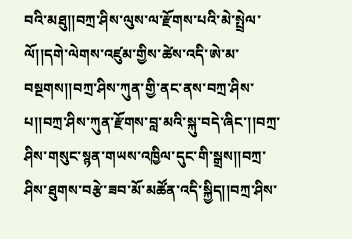བའི་མཐུ།།བཀྲ་ཤིས་ལུས་ལ་རྫོགས་པའི་མེ་སྤྲེལ་ལོ།།དགེ་ལེགས་འཛུམ་གྱིས་ཚེས་འདི་ཨེ་མ་བསྔགས།།བཀྲ་ཤིས་ཀུན་གྱི་ནང་ནས་བཀྲ་ཤིས་པ།།བཀྲ་ཤིས་ཀུན་རྫོགས་བླ་མའི་སྐུ་བདེ་ཞིང་།།བཀྲ་ཤིས་གསུང་སྙན་གཡས་འཁྱིལ་དུང་གི་སྒྲས།།བཀྲ་ཤིས་ཐུགས་བརྩེ་ཟབ་མོ་མཚོན་འདི་སྐྱིད།།བཀྲ་ཤིས་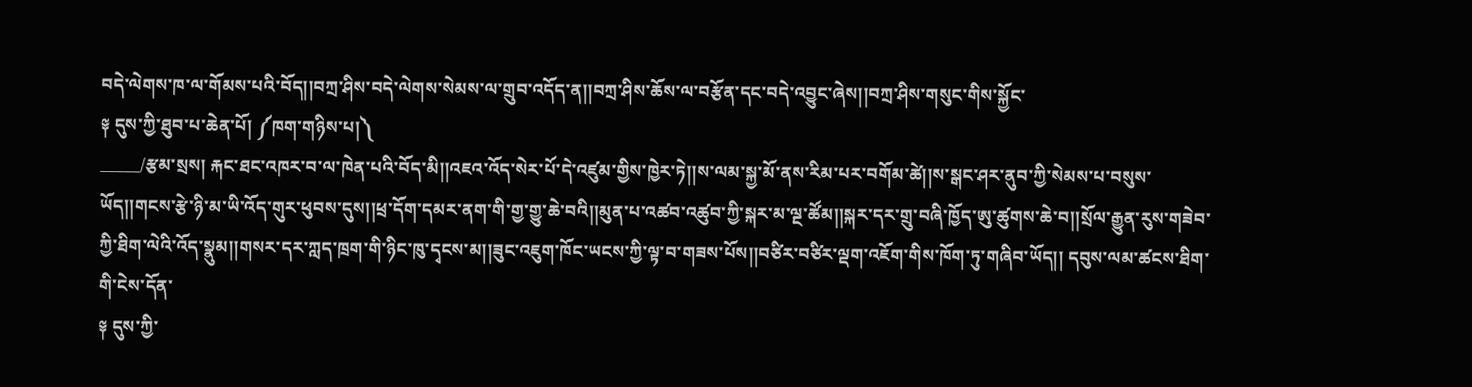བདེ་ལེགས་ཁ་ལ་གོམས་པའི་བོད།།བཀྲ་ཤིས་བདེ་ལེགས་སེམས་ལ་གྲུབ་འདོད་ན།།བཀྲ་ཤིས་ཆོས་ལ་བརྩོན་དང་བདེ་འབྱུང་ཞེས།།བཀྲ་ཤིས་གསུང་གིས་སྐྱོང་
༈ དུས་ཀྱི་ཐུབ་པ་ཆེན་པོ། ༼ཁག་གཉིས་པ།༽
_____/རྩམ་སྲས། རྐང་ཐང་འཁར་བ་ལ་ཁེན་པའི་བོད་མི།།འཇའ་འོད་སེར་པོ་དེ་འཛུམ་གྱིས་ཁྱེར་ཏེ།།ས་ལམ་སྐྱ་མོ་ནས་རིམ་པར་བགོམ་ཚེ།།ས་སྒང་ཤར་ནུབ་ཀྱི་སེམས་པ་བསུས་ཡོད།།གངས་རྩེ་ཉི་མ་ཡི་འོད་གུར་ཕུབས་དུས།།ཕྲ་དོག་དམར་ནག་གི་གྱ་གྱུ་ཆེ་བའི།།མུན་པ་འཚབ་འཚུབ་ཀྱི་སྐར་མ་ལྔ་ཚོམ།།སྐར་དར་གྲུ་བཞི་ཁྱོད་ཨུ་ཚུགས་ཆེ་བ།།སྲོལ་རྒྱུན་རུས་གཟེབ་ཀྱི་ཐིག་ལེའི་འོད་སྣུམ།།གསར་དར་ཀླད་ཁྲག་གི་ཉིང་ཁུ་དྭངས་མ།།ཟུང་འཇུག་ཁོང་ཡངས་ཀྱི་ལྟ་བ་གཟས་པོས།།བཙིར་བཙིར་ལྡག་འཇོག་གིས་ཁོག་ཏུ་གཞིབ་ཡོད།། དབུས་ལམ་ཚངས་ཐིག་གི་ངེས་དོན་
༈ དུས་ཀྱི་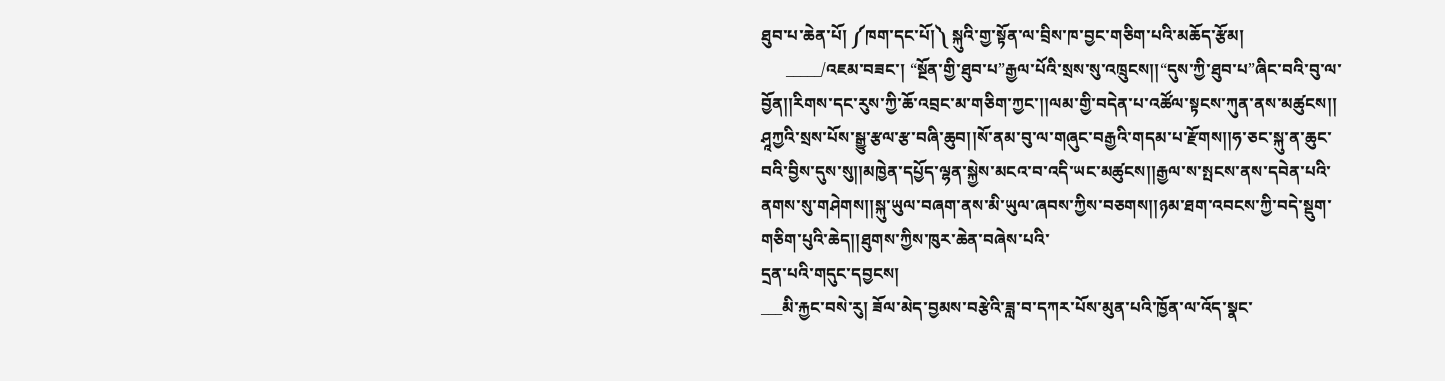ཐུབ་པ་ཆེན་པོ། ༼ཁག་དང་པོ།༽ སྐུའི་གྱ་སྟོན་ལ་བྲིས་ཁ་བྱང་གཅིག་པའི་མཆོད་རྩོམ།
      _____/འཇམ་བཟང་། “སྔོན་གྱི་ཐུབ་པ”རྒྱལ་པོའི་སྲས་སུ་འཁྲུངས།།“དུས་ཀྱི་ཐུབ་པ”ཞིང་བའི་བུ་ལ་བྱོན།།རིགས་དང་རུས་ཀྱི་ཆོ་འབྲང་མ་གཅིག་ཀྱང་།།ལམ་གྱི་བདེན་པ་འཚོལ་སྟངས་ཀུན་ནས་མཚུངས།། ཤཱཀྱའི་སྲས་པོས་སྒྱུ་རྩལ་རྩ་བཞི་ཆུབ།།སོ་ནམ་བུ་ལ་གཞུང་བརྒྱའི་གདམ་པ་རྫོགས།།ཧ་ཅང་སྐུ་ན་ཆུང་བའི་བྱིས་དུས་སུ།།མཁྱེན་དཔྱོད་ལྷན་སྐྱེས་མངའ་བ་འདི་ཡང་མཚུངས།།རྒྱལ་ས་སྤངས་ནས་དབེན་པའི་ནགས་སུ་གཤེགས།།སྐུ་ཡུལ་བཞག་ནས་མི་ཡུལ་ཞབས་ཀྱིས་བཅགས།།ཉམ་ཐག་འབངས་ཀྱི་བདེ་སྡུག་གཅིག་པུའི་ཆེད།།ཐུགས་ཀྱིས་ཁུར་ཆེན་བཞེས་པའི་
དྲན་པའི་གདུང་དབྱངས།
___མི་རྐྱང་བསེ་རུ། ཟོལ་མེད་བྱམས་བརྩེའི་ཟླ་བ་དཀར་པོས་མུན་པའི་ཁྱོན་ལ་འོད་སྣང་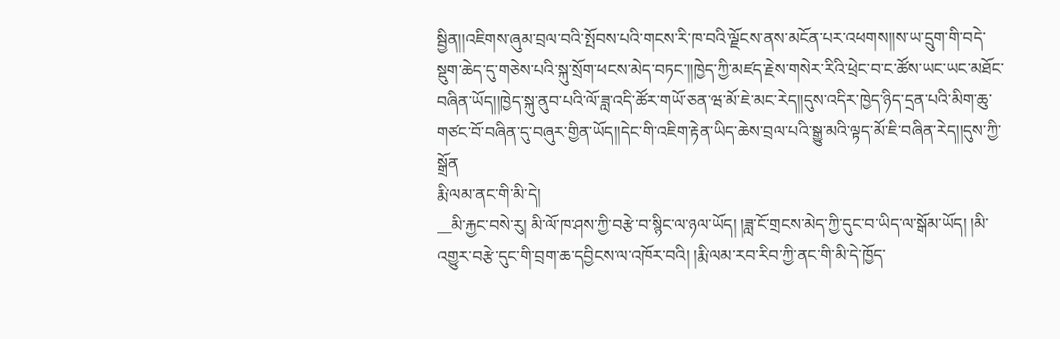སྦྱིན།།འཇིགས་ཞུམ་བྲལ་བའི་སྤོབས་པའི་གངས་རི་ཁ་བའི་ལྗོངས་ནས་མངོན་པར་འཕགས།།ས་ཡ་དྲུག་གི་བདེ་སྡུག་ཆེད་དུ་གཅེས་པའི་སྐུ་སྲོག་ཕངས་མེད་བཏང་།།ཁྱེད་ཀྱི་མཛད་རྗེས་གསེར་རིའི་ཕྲེང་བ་ང་ཚོས་ཡང་ཡང་མཐོང་བཞིན་ཡོད།།ཁྱེད་སྐུ་ནུབ་པའི་ལོ་ཟླ་འདི་ཚོར་གཡོ་ཅན་ཝ་མོ་ཇེ་མང་རེད།།དུས་འདིར་ཁྱེད་ཉིད་དྲན་པའི་མིག་ཆུ་གཙང་བོ་བཞིན་དུ་བཞུར་གྱིན་ཡོད།།དེང་གི་འཇིག་རྟེན་ཡིད་ཆེས་བྲལ་པའི་སྒྱུ་མའི་ལྟད་མོ་ཇི་བཞིན་རེད།།དུས་ཀྱི་སྒྲོན
རྨི་ལམ་ནང་གི་མི་དེ།
__མི་རྐྱང་བསེ་རུ། མི་ལོ་ཁ་ཤས་ཀྱི་བརྩེ་བ་སྙིང་ལ་ཉལ་ཡོད། །ཟླ་ངོ་གྲངས་མེད་ཀྱི་དུང་བ་ཡིད་ལ་སྒོམ་ཡོད། །མི་འགྱུར་བརྩེ་དུང་གི་བྲག་ཆ་དབྱིངས་ལ་འཁོར་བའི། །རྨི་ལམ་རབ་རིབ་ཀྱི་ནང་གི་མི་དེ་ཁྱོད་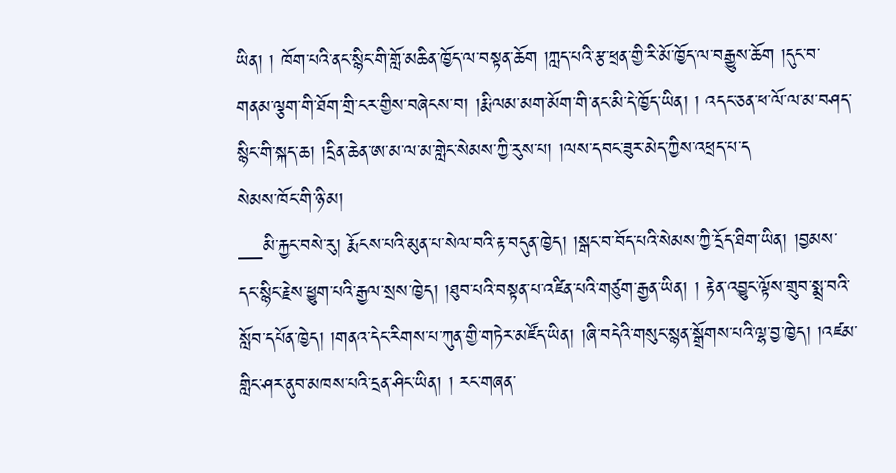ཡིན། ། ཁོག་པའི་ནང་སྙིང་གི་གློ་མཆིན་ཁྱོད་ལ་བསྟན་ཆོག །ཀླད་པའི་རྩ་ཕྲན་གྱི་རི་མོ་ཁྱོད་ལ་བརྒྱུས་ཆོག །དུང་བ་གནམ་ལྕག་གི་ཐོག་གྲི་ངར་གྱིས་བཞེངས་བ། །རྨི་ལམ་མག་མོག་གི་ནང་མི་དེ་ཁྱོད་ཡིན། ། འདང་ཅན་ཕ་ལོ་ལ་མ་བཤད་སྙིང་གི་སྐད་ཆ། །དྲིན་ཆེན་ཨ་མ་ལ་མ་གླེང་སེམས་ཀྱི་རུས་པ། །ལས་དབང་ཟུར་མེད་ཀྱིས་འཕྲད་པ་ད
སེམས་ཁོང་གི་ཉི་མ།
__མི་རྐྱང་བསེ་རུ། རྨོངས་པའི་མུན་པ་སེལ་བའི་རྟ་བདུན་ཁྱེད། །སྒང་བ་བོད་པའི་སེམས་ཀྱི་དྲོད་ཐིག་ཡིན། །བྱམས་དང་སྙིང་རྗེས་ཕྱུག་པའི་རྒྱལ་སྲས་ཁྱེད། །ཐུབ་པའི་བསྟན་པ་འཛིན་པའི་གཙུག་རྒྱན་ཡིན། ། རྟེན་འབྱུང་ལྟོས་གྲུབ་སྨྲ་བའི་སློབ་དཔོན་ཁྱེད། །གནའ་དེང་རིགས་པ་ཀུན་གྱི་གཏེར་མཛོད་ཡིན། །ཞི་བདེའི་གསུང་སྙན་སྒྲོགས་པའི་ལྷ་བྱ་ཁྱེད། །འཛམ་གླིང་ཤར་ནུབ་མཁས་པའི་དྲན་ཤིང་ཡིན། ། རང་གཞན་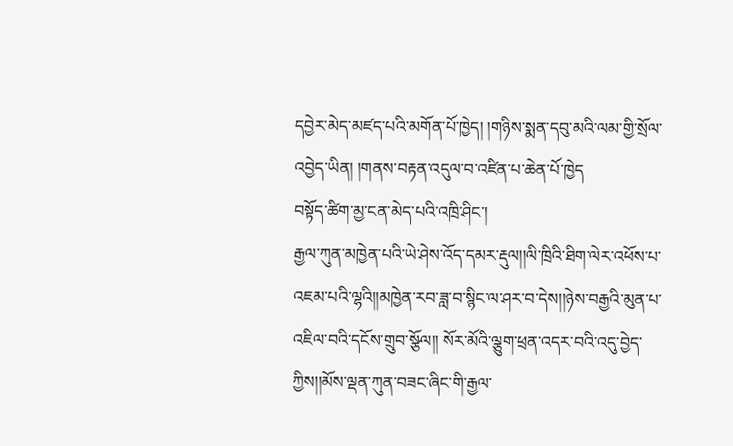དབྱེར་མེད་མཛད་པའི་མགོན་པོ་ཁྱེད། །གཉིས་སྨན་དབུ་མའི་ལམ་གྱི་སྲོལ་འབྱེད་ཡིན། །གནས་བརྟན་འདུལ་བ་འཛིན་པ་ཆེན་པོ་ཁྱེད
བསྟོད་ཚིག་མྱ་ངན་མེད་པའི་འཁྲི་ཤིང་།
རྒྱལ་ཀུན་མཁྱེན་པའི་ཡེ་ཤེས་འོད་དམར་རྡུལ།།ལི་ཁྲིའི་ཐིག་ལེར་འཕོས་པ་འཇམ་པའི་ལྷའི།།མཁྱེན་རབ་ཟླ་བ་སྙིང་ལ་ཤར་བ་དེས།།ཉེས་བརྒྱའི་མུན་པ་འཇིལ་བའི་དངོས་གྲུབ་སྩོལ།། སོར་མོའི་ལྕུག་ཕྲན་འདར་བའི་འདུ་བྱེད་ཀྱིས།།མོས་ལྡན་ཀུན་བཟང་ཞིང་གི་རྒྱལ་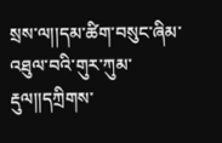སྲས་ལ།།དམ་ཚིག་བསུང་ཞིམ་འཐུལ་བའི་གུར་ཀུམ་རྡུལ།།དཀྲིགས་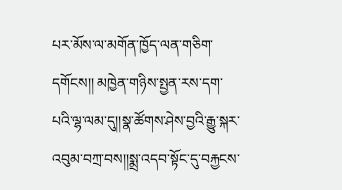པར་མོས་ལ་མགོན་ཁྱོད་ལན་གཅིག་དགོངས།། མཁྱེན་གཉིས་སྤྱན་རས་དག་པའི་ལྷ་ལམ་དུ།།སྣ་ཚོགས་ཤེས་བྱའི་རྒྱུ་སྐར་འབུམ་བཀྲ་བས།།སྨྲ་འདབ་སྟོང་དུ་བརྐྱངས་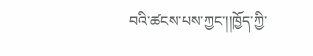བའི་ཚངས་པས་ཀྱང་།།ཁྱོད་ཀྱི་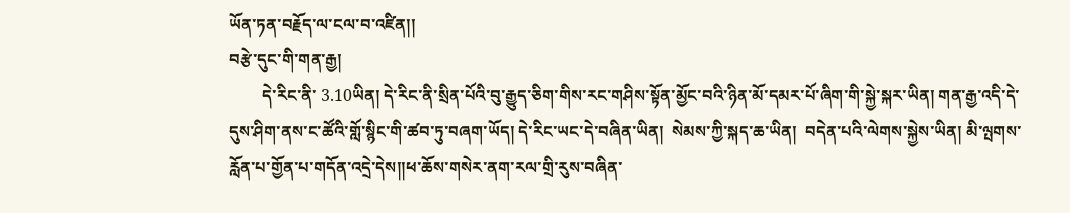ཡོན་ཏན་བརྗོད་ལ་ངལ་བ་འཛིན།།
བརྩེ་དུང་གི་གན་རྒྱ།
        དེ་རིང་ནི་ 3.10ཡིན། དེ་རིང་ནི་སྲིན་པོའི་བུ་རྒྱུད་ཅིག་གིས་རང་གཤིས་སྟོན་མྱོང་བའི་ཉིན་མོ་དམར་པོ་ཞིག་གི་སྐྱེ་སྐར་ཡིན། གན་རྒྱ་འདི་དེ་དུས་ཤིག་ནས་ང་ཚོའི་གློ་སྙིང་གི་ཚབ་ཏུ་བཞག་ཡོད། དེ་རིང་ཡང་དེ་བཞིན་ཡིན།  སེམས་ཀྱི་སྐད་ཆ་ཡིན།  བདེན་པའི་ལེགས་སྐྱེས་ཡིན། མི་ལྤགས་རློན་པ་གྱོན་པ་གདོན་འདྲེ་དེས།།ཕ་ཆོས་གསེར་ནག་རལ་གྲི་རུས་བཞིན་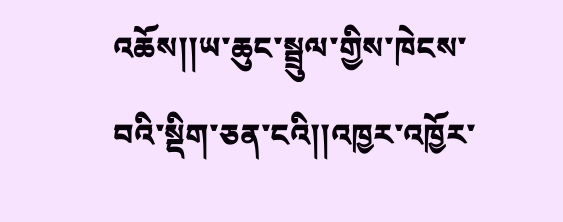འཆོས།།ཡ་ཆུང་སྦྲུལ་གྱིས་ཁེངས་བའི་སྡིག་ཅན་ངའི།།འཁྱར་འཁྱོར་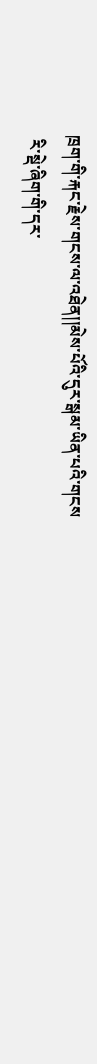ཁྲག་གི་རྐང་རྗེས་གངས་ལ་འཐེན།།མེས་པོའི་དུར་སྒམ་ཡིན་པའི་གངས
 རི་སྡེ་ཞིག་གི་དར་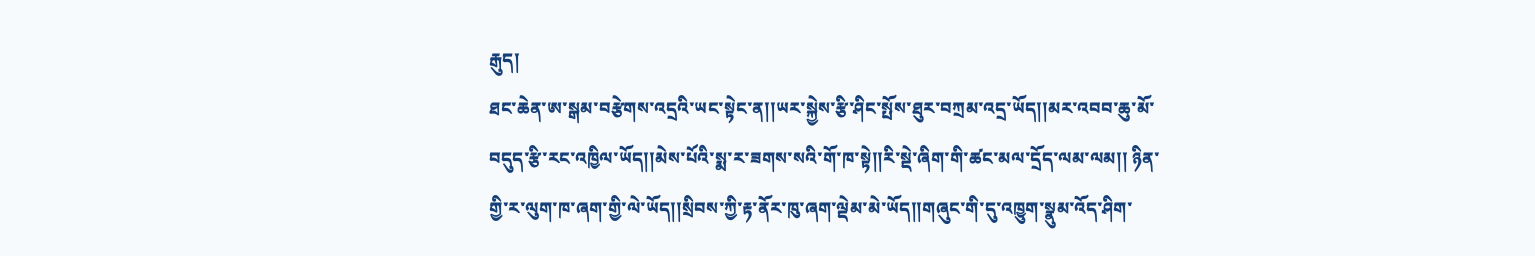རྒུད།
ཐང་ཆེན་ཨ་སྒམ་བརྩེགས་འདྲའི་ཡང་སྟེང་ན།།ཡར་སྐྱེས་རྩི་ཤིང་སྤོས་ཐུར་བཀྲམ་འདྲ་ཡོད།།མར་འབབ་ཆུ་མོ་བདུད་རྩི་རང་འཁྱིལ་ཡོད།།མེས་པོའི་སྨ་ར་ཟགས་སའི་གོ་ཁ་སྟེ།།རི་སྡེ་ཞིག་གི་ཚང་མལ་དྲོད་ལམ་ལམ།། ཉིན་གྱི་ར་ལུག་ཁ་ཞག་གྱི་ལེ་ཡོད།།སྲིབས་ཀྱི་རྟ་ནོར་ཁུ་ཞག་ལྡེམ་མེ་ཡོད།།གཞུང་གི་དུ་འཁྱུག་སྣུམ་འོད་ཤིག་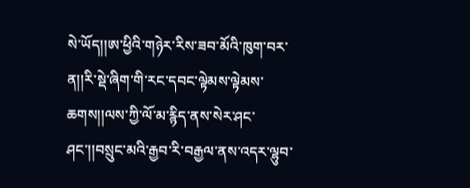སེ་ཡོད།།ཨ་ཕྱིའི་གཉེར་རིས་ཟབ་མོའི་ཁུག་བར་ན།།རི་སྡེ་ཞིག་གི་རང་དབང་ལྟེམས་ལྟེམས་ཆགས།།ལས་ཀྱི་ལོ་མ་རྙིད་ནས་སེར་ཤང་ཤང་།།བསྲུང་མའི་རྒྱབ་རི་བརྒྱལ་ནས་འདར་ལྷུབ་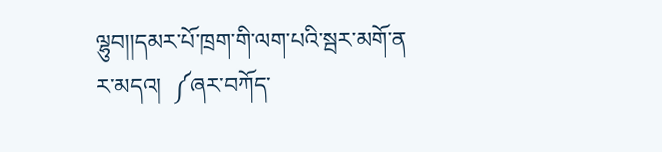ལྷུབ།།དམར་པོ་ཁྲག་གི་ལག་པའི་སྦར་མགོ་ན
ར་མདའ།  ༼ཞར་བཀོད་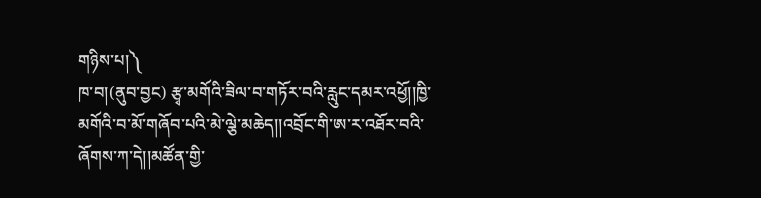གཉིས་པ།༽
ཁ་བ།(ནུབ་བྱང) རྩྭ་མགོའི་ཟིལ་བ་གཏོར་བའི་རླུང་དམར་འཕྱོ།།ཁྱི་མགོའི་བ་མོ་གཞོབ་པའི་མེ་ལྕེ་མཆེད།།འབྲོང་གི་ཨ་ར་འཐོར་བའི་ཞོགས་ཀ་དེ།།མཚོན་གྱི་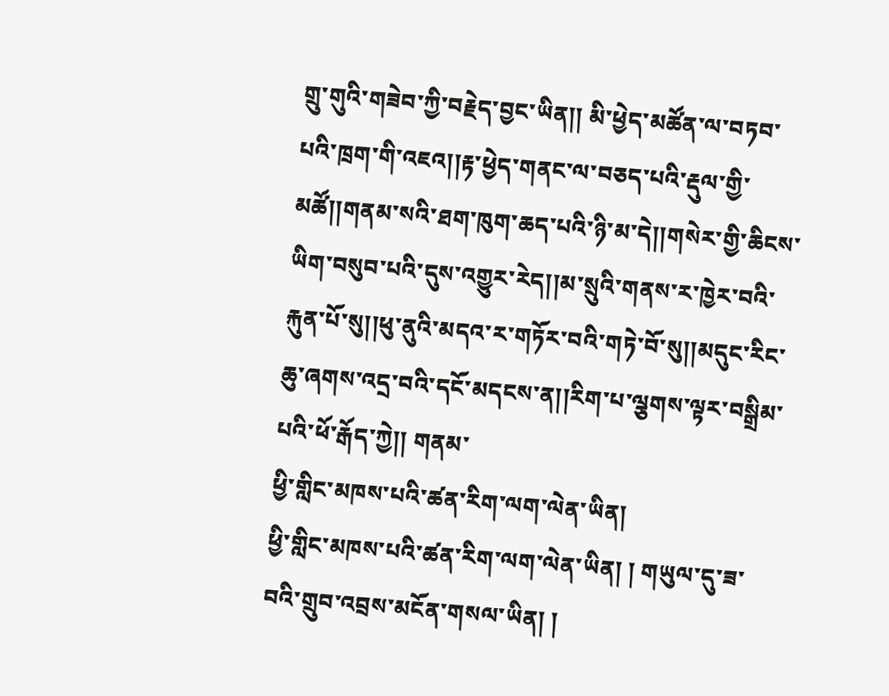གྲུ་གུའི་གཟེབ་ཀྱི་བརྗེད་བྱང་ཡིན།། མི་ཕྱེད་མཚོན་ལ་བཏབ་པའི་ཁྲག་གི་འཇའ།།རྟ་ཕྱེད་གནང་ལ་བཅད་པའི་རྡུལ་གྱི་མཚོ།།གནམ་སའི་ཐག་ཁུག་ཆད་པའི་ཉི་མ་དེ།།གསེར་གྱི་ཆིངས་ཡིག་བསུབ་པའི་དུས་འགྱུར་རེད།།མ་སྲུའི་གནས་ར་ཁྱེར་བའི་རྐུན་པོ་སུ།།ཕུ་ནུའི་མདའ་ར་གཏོར་བའི་གཏེ་བོ་སུ།།མདུང་རིང་ཆུ་ཞགས་འདྲ་བའི་དངོ་མདངས་ན།།རིག་པ་ལྕགས་ལྟར་བསྒྲིམ་པའི་ཕོ་རྒོད་ཀྱེ།། གནམ་
ཕྱི་གླིང་མཁས་པའི་ཚན་རིག་ལག་ལེན་ཡིན།
ཕྱི་གླིང་མཁས་པའི་ཚན་རིག་ལག་ལེན་ཡིན། ། གཡུལ་དུ་ཟ་བའི་གྲུབ་འབྲས་མངོན་གསལ་ཡིན། །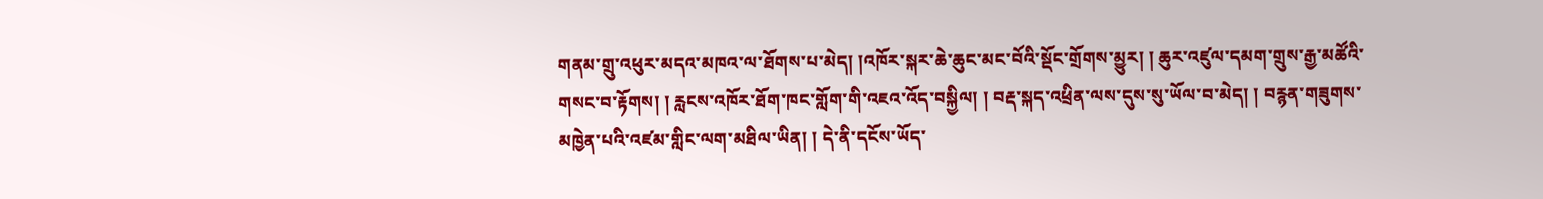གནམ་གྲུ་འཕུར་མདའ་མཁའ་ལ་ཐོགས་པ་མེད། །འཁོར་སྐར་ཆེ་ཆུང་མང་བོའི་སྡོང་གྲོགས་མྱུར། ། ཆུར་འཛུལ་དམག་གྲུས་རྒྱ་མཚོའི་གསང་བ་རྟོགས། ། རླངས་འཁོར་ཐོག་ཁང་གློག་གི་འཇའ་འོད་བསྐྱིལ། ། བརྡ་སྐད་འཕྲིན་ལས་དུས་སུ་ཡོལ་བ་མེད། ། བརྙན་གཟུགས་མཁྱེན་པའི་འཛམ་གླིང་ལག་མཐིལ་ཡིན། ། དེ་ནི་དངོས་ཡོད་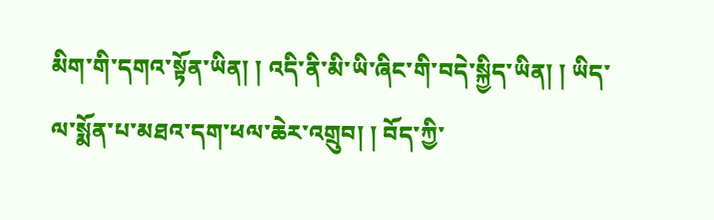མིག་གི་དགའ་སྟོན་ཡིན། ། འདི་ནི་མི་ཡི་ཞིང་གི་བདེ་སྐྱིད་ཡིན། ། ཡིད་ལ་སྨོན་པ་མཐའ་དག་ཕལ་ཆེར་འགྲུབ། ། བོད་ཀྱི་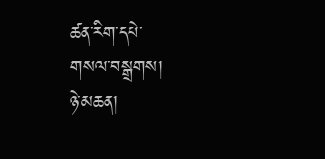ཚན་རིག་དཔེ་
གསལ་བསྒྲགས།
ཉེ་མཆན།